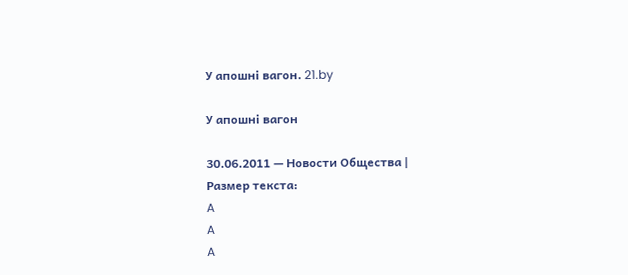У апошні вагон. 21.by

У апошні вагон

30.06.2011 — Новости Общества |
Размер текста:
A
A
A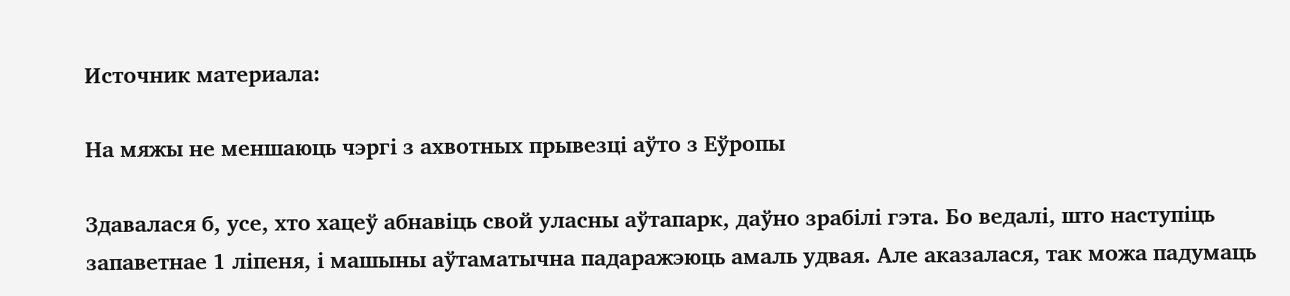Источник материала:

На мяжы не меншаюць чэргі з ахвотных прывезці аўто з Еўропы

Здавалася б, усе, хто хацеў абнавіць свой уласны аўтапарк, даўно зрабілі гэта. Бо ведалі, што наступіць запаветнае 1 ліпеня, і машыны аўтаматычна падаражэюць амаль удвая. Але аказалася, так можа падумаць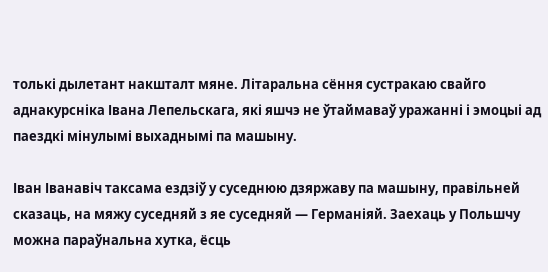толькі дылетант накшталт мяне. Літаральна сёння сустракаю свайго аднакурсніка Івана Лепельскага, які яшчэ не ўтаймаваў уражанні і эмоцыі ад паездкі мінулымі выхаднымі па машыну.

Іван Іванавіч таксама ездзіў у суседнюю дзяржаву па машыну, правільней сказаць, на мяжу суседняй з яе суседняй — Германіяй. Заехаць у Польшчу можна параўнальна хутка, ёсць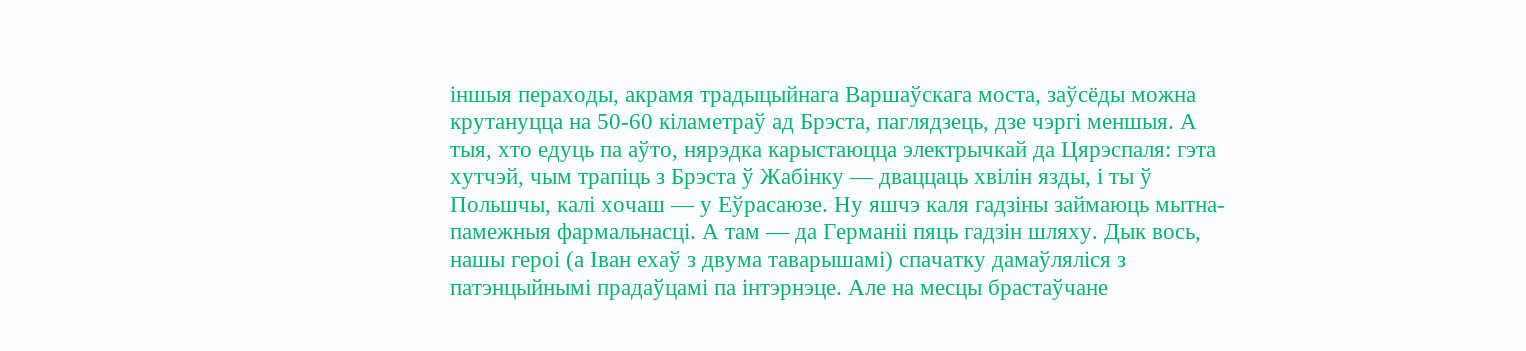іншыя пераходы, акрамя традыцыйнага Варшаўскага моста, заўсёды можна крутануцца на 50-60 кіламетраў ад Брэста, паглядзець, дзе чэргі меншыя. А тыя, хто едуць па аўто, нярэдка карыстаюцца электрычкай да Цярэспаля: гэта хутчэй, чым трапіць з Брэста ў Жабінку — дваццаць хвілін язды, і ты ў Польшчы, калі хочаш — у Еўрасаюзе. Ну яшчэ каля гадзіны займаюць мытна-памежныя фармальнасці. А там — да Германіі пяць гадзін шляху. Дык вось, нашы героі (а Іван ехаў з двума таварышамі) спачатку дамаўляліся з патэнцыйнымі прадаўцамі па інтэрнэце. Але на месцы брастаўчане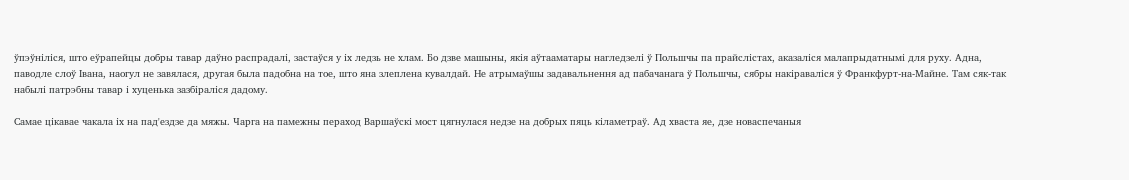ўпэўніліся, што еўрапейцы добры тавар даўно распрадалі, застаўся у іх ледзь не хлам. Бо дзве машыны, якія аўтааматары нагледзелі ў Польшчы па прайслістах, аказаліся малапрыдатнымі для руху. Адна, паводле слоў Івана, наогул не завялася, другая была падобна на тое, што яна злеплена кувалдай. Не атрымаўшы задавальнення ад пабачанага ў Польшчы, сябры накіраваліся ў Франкфурт-на-Майне. Там сяк-так набылі патрэбны тавар і хуценька зазбіраліся дадому.

Самае цікавае чакала іх на пад'ездзе да мяжы. Чарга на памежны пераход Варшаўскі мост цягнулася недзе на добрых пяць кіламетраў. Ад хваста яе, дзе новаспечаныя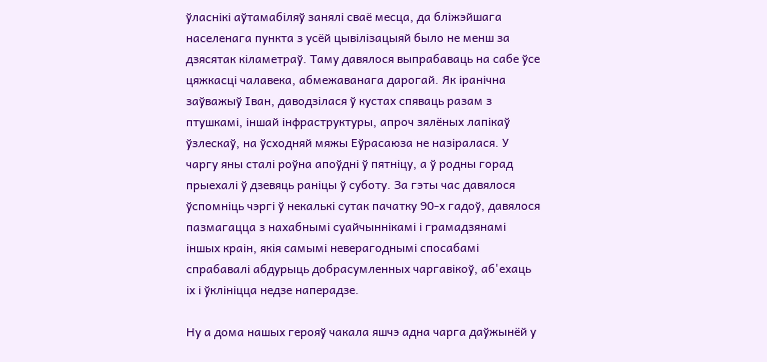ўласнікі аўтамабіляў занялі сваё месца, да бліжэйшага населенага пункта з усёй цывілізацыяй было не менш за дзясятак кіламетраў. Таму давялося выпрабаваць на сабе ўсе цяжкасці чалавека, абмежаванага дарогай. Як іранічна заўважыў Іван, даводзілася ў кустах спяваць разам з птушкамі, іншай інфраструктуры, апроч зялёных лапікаў ўзлескаў, на ўсходняй мяжы Еўрасаюза не назіралася. У чаргу яны сталі роўна апоўдні ў пятніцу, а ў родны горад прыехалі ў дзевяць раніцы ў суботу. За гэты час давялося ўспомніць чэргі ў некалькі сутак пачатку 90-х гадоў, давялося пазмагацца з нахабнымі суайчыннікамі і грамадзянамі іншых краін, якія самымі неверагоднымі спосабамі спрабавалі абдурыць добрасумленных чаргавікоў, аб'ехаць іх і ўклініцца недзе наперадзе.

Ну а дома нашых герояў чакала яшчэ адна чарга даўжынёй у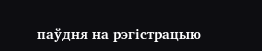паўдня на рэгістрацыю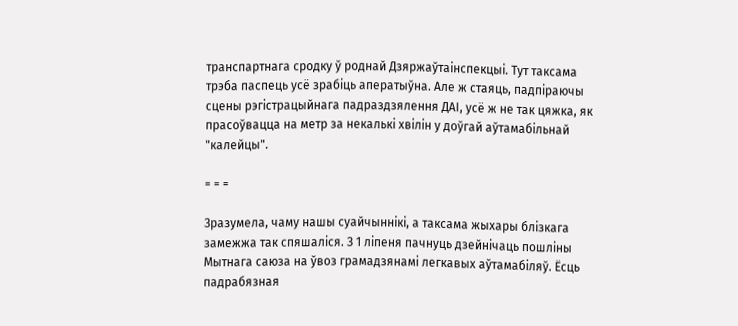транспартнага сродку ў роднай Дзяржаўтаінспекцыі. Тут таксама трэба паспець усё зрабіць аператыўна. Але ж стаяць, падпіраючы сцены рэгістрацыйнага падраздзялення ДАІ, усё ж не так цяжка, як прасоўвацца на метр за некалькі хвілін у доўгай аўтамабільнай "калейцы".

= = =

Зразумела, чаму нашы суайчыннікі, а таксама жыхары блізкага замежжа так спяшаліся. З 1 ліпеня пачнуць дзейнічаць пошліны Мытнага саюза на ўвоз грамадзянамі легкавых аўтамабіляў. Ёсць падрабязная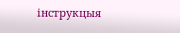інструкцыя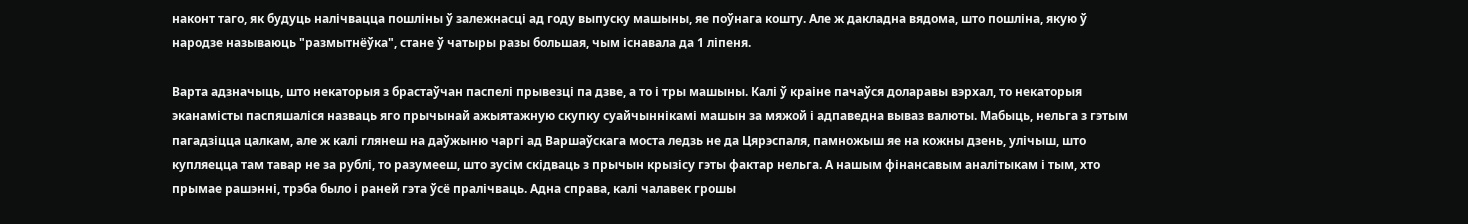наконт таго, як будуць налічвацца пошліны ў залежнасці ад году выпуску машыны, яе поўнага кошту. Але ж дакладна вядома, што пошліна, якую ў народзе называюць "размытнёўка", стане ў чатыры разы большая, чым існавала да 1 ліпеня.

Варта адзначыць, што некаторыя з брастаўчан паспелі прывезці па дзве, а то і тры машыны. Калі ў краіне пачаўся доларавы вэрхал, то некаторыя эканамісты паспяшаліся назваць яго прычынай ажыятажную скупку суайчыннікамі машын за мяжой і адпаведна вываз валюты. Мабыць, нельга з гэтым пагадзіцца цалкам, але ж калі глянеш на даўжыню чаргі ад Варшаўскага моста ледзь не да Цярэспаля, памножыш яе на кожны дзень, улічыш, што купляецца там тавар не за рублі, то разумееш, што зусім скідваць з прычын крызісу гэты фактар нельга. А нашым фінансавым аналітыкам і тым, хто прымае рашэнні, трэба было і раней гэта ўсё пралічваць. Адна справа, калі чалавек грошы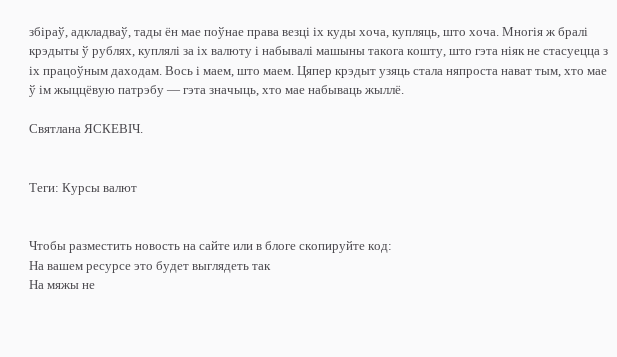збіраў, адкладваў, тады ён мае поўнае права везці іх куды хоча, купляць, што хоча. Многія ж бралі крэдыты ў рублях, куплялі за іх валюту і набывалі машыны такога кошту, што гэта ніяк не стасуецца з іх працоўным даходам. Вось і маем, што маем. Цяпер крэдыт узяць стала няпроста нават тым, хто мае ў ім жыццёвую патрэбу — гэта значыць, хто мае набываць жыллё.

Святлана ЯСКЕВІЧ.


Теги: Курсы валют


Чтобы разместить новость на сайте или в блоге скопируйте код:
На вашем ресурсе это будет выглядеть так
На мяжы не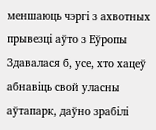меншаюць чэргі з ахвотных прывезці аўто з Еўропы Здавалася б, усе, хто хацеў абнавіць свой уласны аўтапарк, даўно зрабілі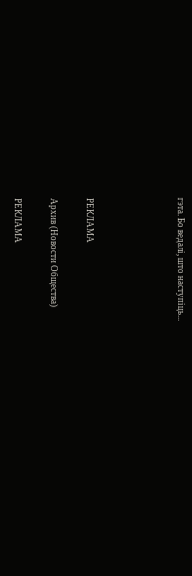гэта. Бо ведалі, што наступіць...




РЕКЛАМА

Архив (Новости Общества)

РЕКЛАМА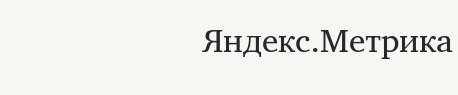Яндекс.Метрика